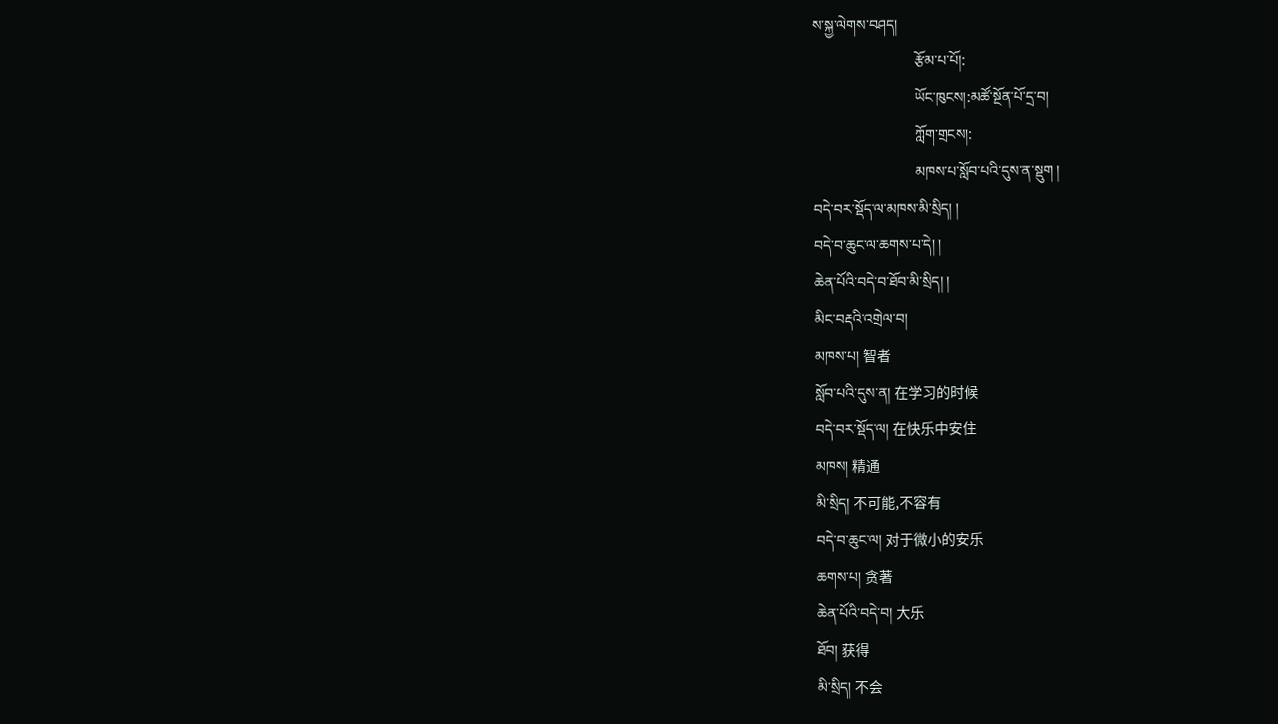ས་སྐྱ་ལེགས་བཤད།
                            རྩོམ་པ་པོ།:
                            ཡོང་ཁུངས།:མཚོ་སྔོན་པོ་དྲ་བ།
                            ཀློག་གྲངས།:
                            མཁས་པ་སློབ་པའི་དུས་ན་སྡུག །
བདེ་བར་སྡོད་ལ་མཁས་མི་སྲིད། །
བདེ་བ་ཆུང་ལ་ཆགས་པ་དེ། །
ཆེན་པོའི་བདེ་བ་ཐོབ་མི་སྲིད། །
མིང་བརྡའི་འགྲེལ་བ།
མཁས་པ། 智者
སློབ་པའི་དུས་ན། 在学习的时候
བདེ་བར་སྡོད་ལ། 在快乐中安住
མཁས། 精通
མི་སྲིད། 不可能,不容有
བདེ་བ་ཆུང་ལ། 对于微小的安乐
ཆགས་པ། 贪著
ཆེན་པོའི་བདེ་བ། 大乐
ཐོབ། 获得
མི་སྲིད། 不会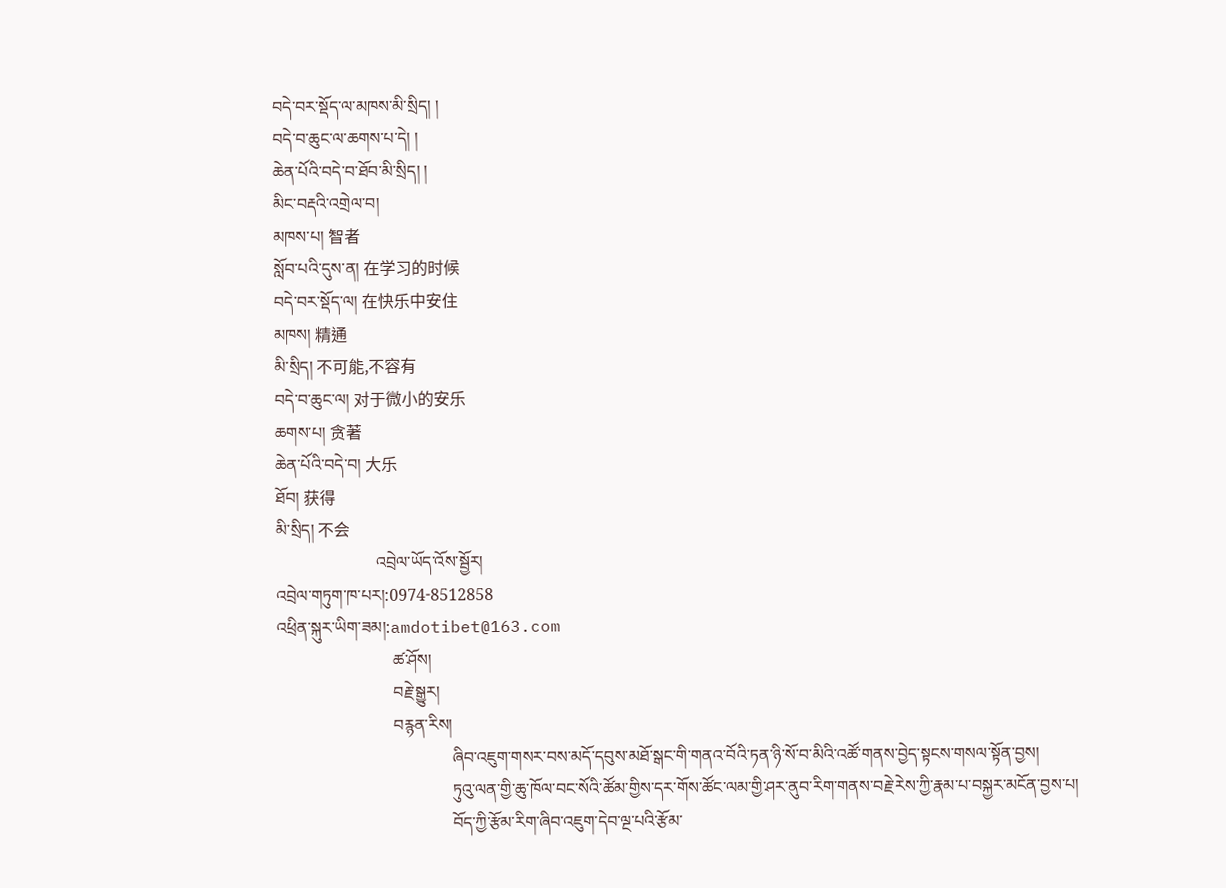བདེ་བར་སྡོད་ལ་མཁས་མི་སྲིད། །
བདེ་བ་ཆུང་ལ་ཆགས་པ་དེ། །
ཆེན་པོའི་བདེ་བ་ཐོབ་མི་སྲིད། །
མིང་བརྡའི་འགྲེལ་བ།
མཁས་པ། 智者
སློབ་པའི་དུས་ན། 在学习的时候
བདེ་བར་སྡོད་ལ། 在快乐中安住
མཁས། 精通
མི་སྲིད། 不可能,不容有
བདེ་བ་ཆུང་ལ། 对于微小的安乐
ཆགས་པ། 贪著
ཆེན་པོའི་བདེ་བ། 大乐
ཐོབ། 获得
མི་སྲིད། 不会
                        འབྲེལ་ཡོད་འོས་སྦྱོར།
འབྲེལ་གཏུག་ཁ་པར།:0974-8512858
འཕྲིན་སྐུར་ཡིག་ཟམ།:amdotibet@163.com
                            ཚ་ཤོས།
                            བརྗེ་སྒྱུར།
                            བརྙན་རིས།
                                          ཞིབ་འཇུག་གསར་བས་མདོ་དབུས་མཐོ་སྒང་གི་གནའ་བོའི་ཏན་ཉི་སོ་བ་མིའི་འཚོ་གནས་བྱེད་སྟངས་གསལ་སྟོན་བྱས།
                                          ཏུའུ་ལན་གྱི་ཆུ་ཁོལ་བང་སོའི་ཚོམ་གྱིས་དར་གོས་ཚོང་ལམ་གྱི་ཤར་ནུབ་རིག་གནས་བརྗེ་རེས་ཀྱི་རྣམ་པ་བསྐྱར་མངོན་བྱས་པ།
                                          བོད་ཀྱི་རྩོམ་རིག་ཞིབ་འཇུག་དེབ་ལྔ་པའི་རྩོམ་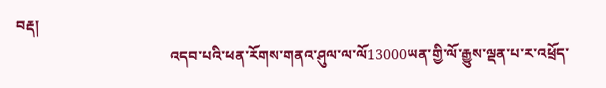བརྡ།
                                          འདབ་པའི་ཕན་རོགས་གནའ་ཤུལ་ལ་ལོ13000ཡན་གྱི་ལོ་རྒྱུས་ལྡན་པ་ར་འཕྲོད་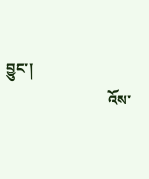བྱུང་།
                            འོས་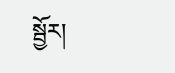སྦྱོར།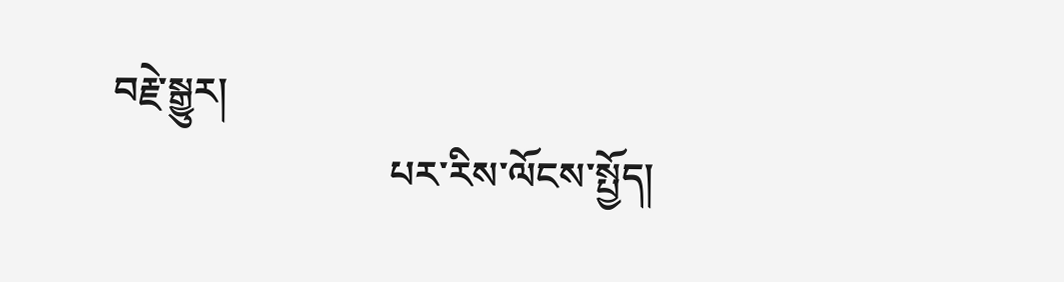བརྗེ་སྒྱུར།
                            པར་རིས་ལོངས་སྤྱོད།